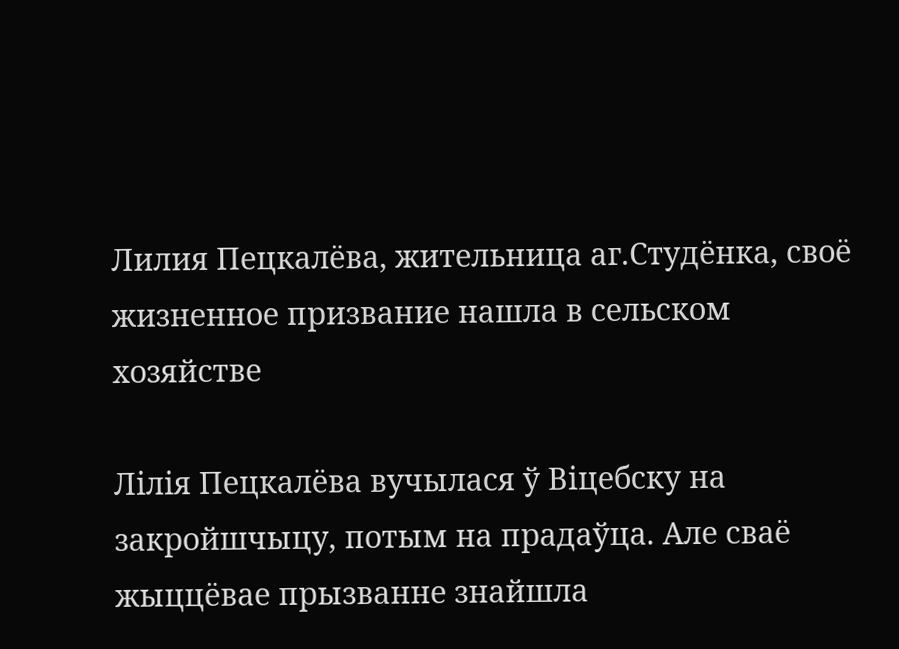Лилия Пецкалёва, жительница аг.Студёнка, своё жизненное призвание нашла в сельском хозяйстве

Лілія Пецкалёва вучылася ў Віцебску на закройшчыцу, потым на прадаўца. Але сваё жыццёвае прызванне знайшла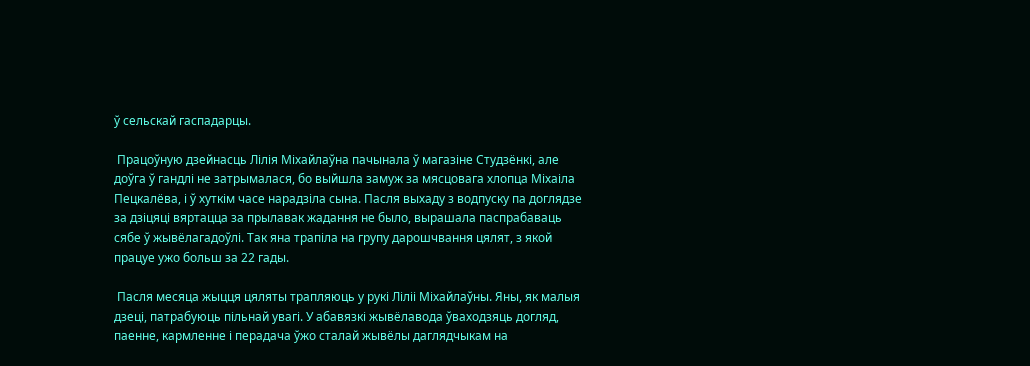ў сельскай гаспадарцы.

 Працоўную дзейнасць Лілія Міхайлаўна пачынала ў магазіне Студзёнкі, але доўга ў гандлі не затрымалася, бо выйшла замуж за мясцовага хлопца Міхаіла Пецкалёва, і ў хуткім часе нарадзіла сына. Пасля выхаду з водпуску па доглядзе за дзіцяці вяртацца за прылавак жадання не было, вырашала паспрабаваць сябе ў жывёлагадоўлі. Так яна трапіла на групу дарошчвання цялят, з якой працуе ужо больш за 22 гады.

 Пасля месяца жыцця цяляты трапляюць у рукі Ліліі Міхайлаўны. Яны, як малыя дзеці, патрабуюць пільнай увагі. У абавязкі жывёлавода ўваходзяць догляд, паенне, кармленне і перадача ўжо сталай жывёлы даглядчыкам на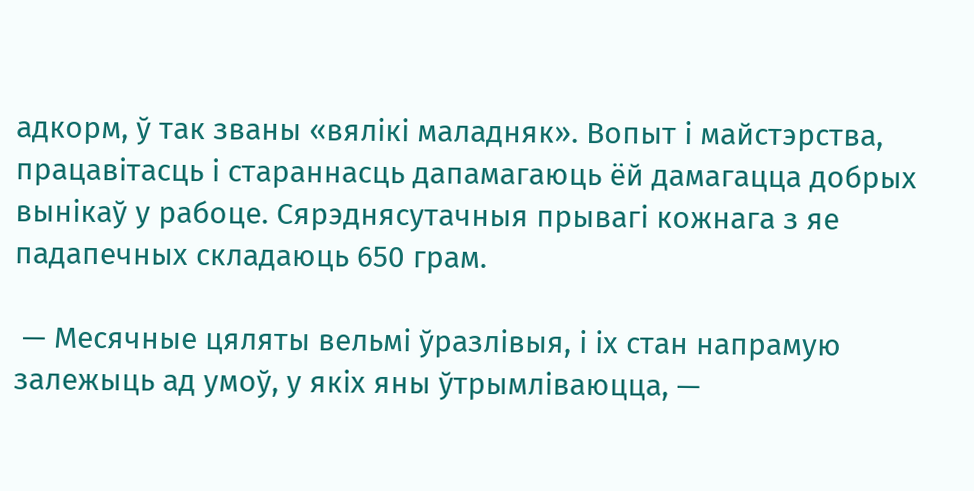адкорм, ў так званы «вялікі маладняк». Вопыт і майстэрства, працавітасць і стараннасць дапамагаюць ёй дамагацца добрых вынікаў у рабоце. Сярэднясутачныя прывагі кожнага з яе падапечных складаюць 650 грам.

 — Месячные цяляты вельмі ўразлівыя, і іх стан напрамую залежыць ад умоў, у якіх яны ўтрымліваюцца, —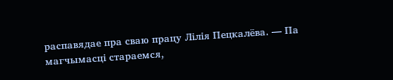распавядае пра сваю працу Лілія Пецкалёва. — Па магчымасці стараемся,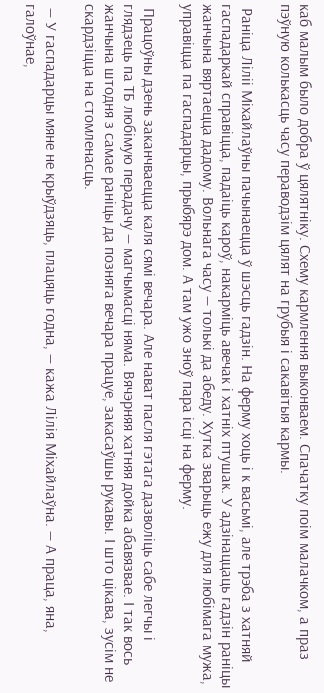каб малым было добра ў цялятніку. Схему кармлення выконваем. Спачатку поім малачком, а праз пэўную колькасць часу пераводзім цялят на грубыя і сакавітыя кармы.

 Раніца Ліліі Міхайлаўны пачынаецца ў шэсць гадзін. На ферму хоць і к васьмі, але трэба з хатняй гаспадаркай справіцца, падаіць кароў, накарміць авечак і хатніх птушак. У адзінаццаць гадзін раніцы жанчына вяртаецца дадому. Вольнага часу — толькі да абеду. Хутка зварыць ежу для любімага мужа, управіцца па гаспадарцы, прыбярэ дом. А там ужо зноў пара ісці на ферму.

 Працоўны дзень заканчваецца каля сямі вечара. Але нават пасля гэтага дазволіць сабе легчы і глядзець па ТБ любімую перадачу — магчымасці няма. Вячэрняя хатняя дойка абавязвае. І так вось жанчына штодня з самае раніцы да позняга вечара працуе, закасаўшы рукавы. І што цікава, зусім не скардзіцца на стомленасць.

 — У гаспадарцы мяне не крыўдзяць, плацяць годна, — кажа Лілія Міхайлаўна. — А праца, яна, галоўнае,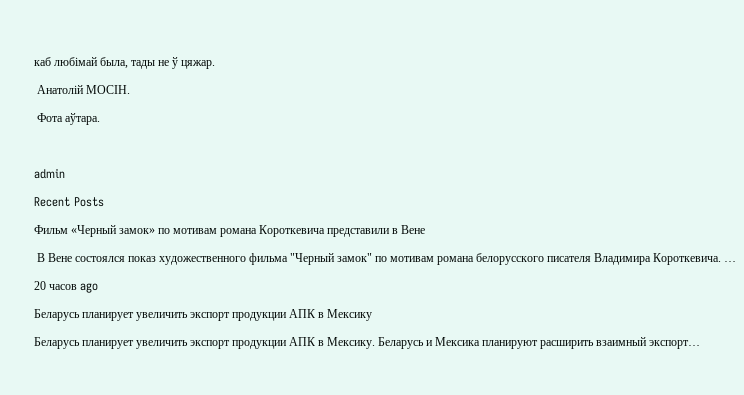каб любімай была, тады не ў цяжар.

 Анатолій МОСІН.

 Фота аўтара.



admin

Recent Posts

Фильм «Черный замок» по мотивам романа Короткевича представили в Вене

 В Вене состоялся показ художественного фильма "Черный замок" по мотивам романа белорусского писателя Владимира Короткевича. …

20 часов ago

Беларусь планирует увеличить экспорт продукции АПК в Мексику

Беларусь планирует увеличить экспорт продукции АПК в Мексику. Беларусь и Мексика планируют расширить взаимный экспорт…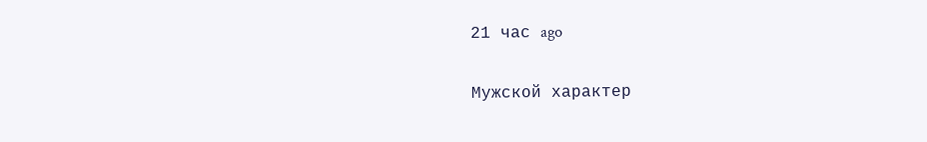21 час ago

Мужской характер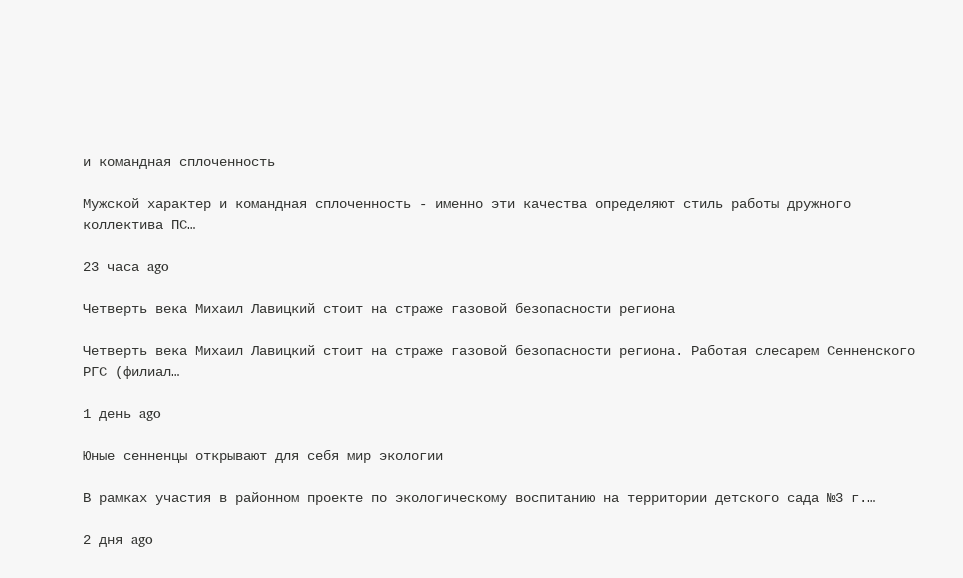и командная сплоченность

Мужской характер и командная сплоченность - именно эти качества определяют стиль работы дружного коллектива ПС…

23 часа ago

Четверть века Михаил Лавицкий стоит на страже газовой безопасности региона

Четверть века Михаил Лавицкий стоит на страже газовой безопасности региона. Работая слесарем Сенненского РГС (филиал…

1 день ago

Юные сенненцы открывают для себя мир экологии

В рамках участия в районном проекте по экологическому воспитанию на территории детского сада №3 г.…

2 дня ago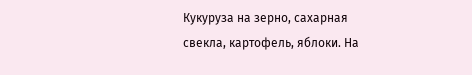Кукуруза на зерно, сахарная свекла, картофель, яблоки. На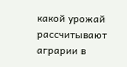какой урожай рассчитывают аграрии в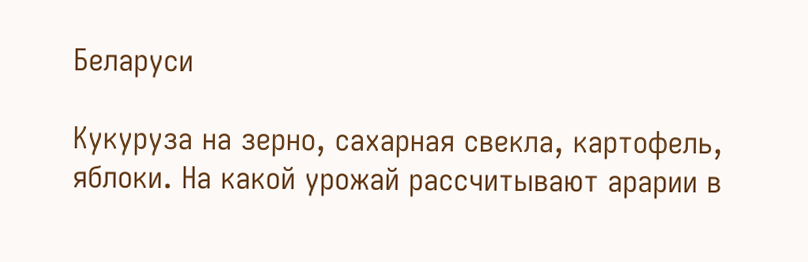Беларуси

Кукуруза на зерно, сахарная свекла, картофель, яблоки. На какой урожай рассчитывают арарии в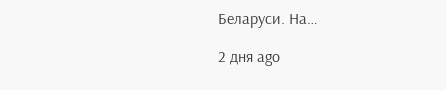Беларуси. На…

2 дня ago